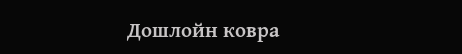Дошлойн ковра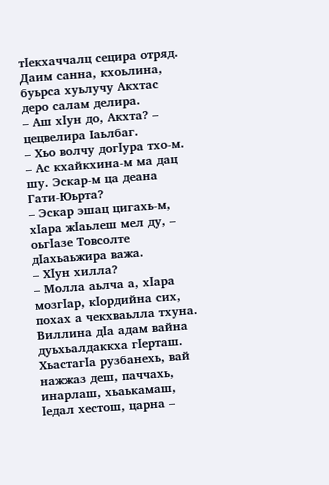тӏекхаччалц сецира отряд. Даим санна, кхоьлина, буьрса хуьлучу Акхтас деро салам делира.
– Аш хӏун до, Акхта? – цецвелира Іаьлбаг.
– Хьо волчу догӏура тхо-м.
– Ас кхайкхина-м ма дац шу. Эскар-м ца деана Гати-Юьрта?
– Эскар эшац цигахь-м, хӏара жӏаьлеш мел ду, – оьгӏазе Товсолте дӏахьаьжира важа.
– Хӏун хилла?
– Молла аьлча а, хӏара мозгӏар, кӏордийна сих, похах а чекхваьлла тхуна. Виллина дӏа адам вайна дуьхьалдаккха гӏерташ. Хьастагӏа рузбанехь, вай нажжаз деш, паччахь, инарлаш, хьаькамаш, ӏедал хестош, царна –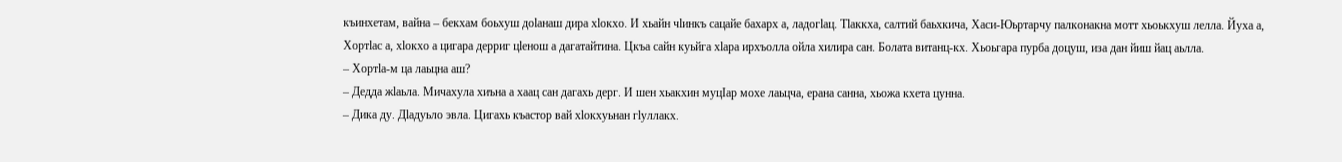къинхетам, вайна – бекхам боьхуш доӏанаш дира хӏокхо. И хьайн чӏинкъ сацайе бахарх а, ладогӏац. Тӏаккха, салтий баьхкича, Хаси-Юьртарчу палконакна мотт хьоькхуш лелла. Йуха а, Хортӏас а, хӏокхо а цигара дерриг цӏенош а дагатайтина. Цкъа сайн куьйга хӏара ирхъолла ойла хилира сан. Болата витанц-кх. Хьоьгара пурба доцуш, иза дан йиш йац аьлла.
– Хортӏа-м ца лаьцна аш?
– Дедда жӏаьла. Мичахула хиъна а хаац сан дагахь дерг. И шен хьакхин муцІар мохе лаьцча, ерана санна, хьожа кхета цунна.
– Дика ду. Дӏадуьло эвла. Цигахь къастор вай хӏокхуьнан гӏуллакх.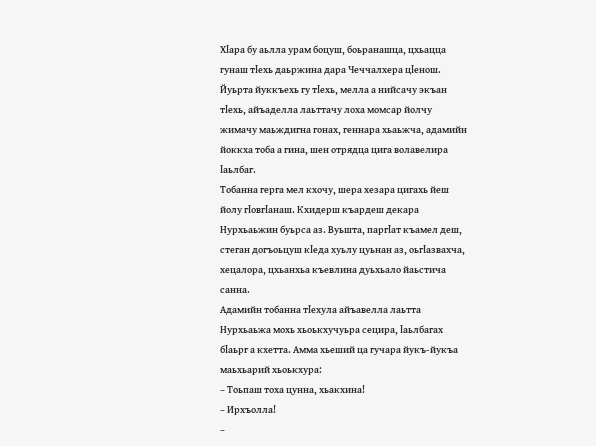Хӏара бу аьлла урам боцуш, боьранашца, цхьацца гунаш тӏехь даьржина дара Чеччалхера цӏенош. Йуьрта йуккъехь гу тӏехь, мелла а нийсачу экъан тӏехь, айъаделла лаьттачу лоха момсар йолчу жимачу маьждигна гонах, геннара хьаьжча, адамийн йоккха тоба а гина, шен отрядца цига волавелира ӏаьлбаг.
Тобанна герга мел кхочу, шера хезара цигахь йеш йолу гӏовгӏанаш. Кхидерш къардеш декара Нурхьаьжин буьрса аз. Вуьшта, паргӏат къамел деш, стеган догъоьцуш кӏеда хуьлу цуьнан аз, оьгӏазвахча, хецалора, цхьанхьа къевлина дуьхьало йаьстича санна.
Адамийн тобанна тӏехула айъавелла лаьтта Нурхьаьжа мохь хьоькхучуьра сецира, ӏаьлбагах бӏаьрг а кхетта. Амма хьеший ца гучара йукъ-йукъа маьхьарий хьоькхура:
– Тоьпаш тоха цунна, хьакхина!
– Ирхъолла!
–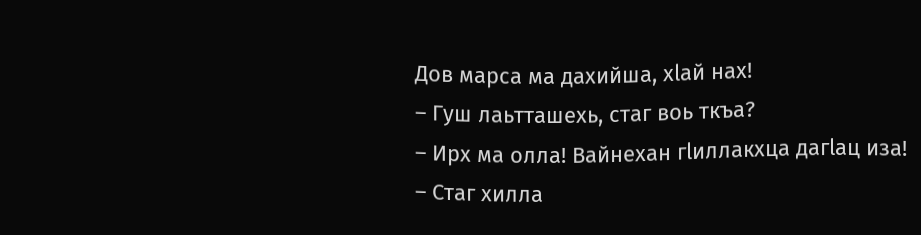Дов марса ма дахийша, хӏай нах!
– Гуш лаьтташехь, стаг воь ткъа?
– Ирх ма олла! Вайнехан гӏиллакхца дагӏац иза!
– Стаг хилла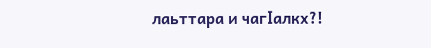лаьттара и чагӏалкх?!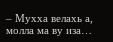– Мухха велахь а, молла ма ву иза…